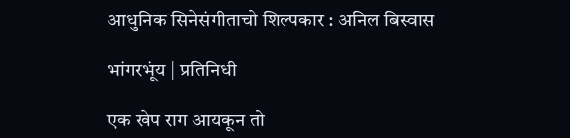आधुनिक सिनेसंगीताचो शिल्पकार : अनिल बिस्वास

भांगरभूंय | प्रतिनिधी

एक खेप राग आयकून तो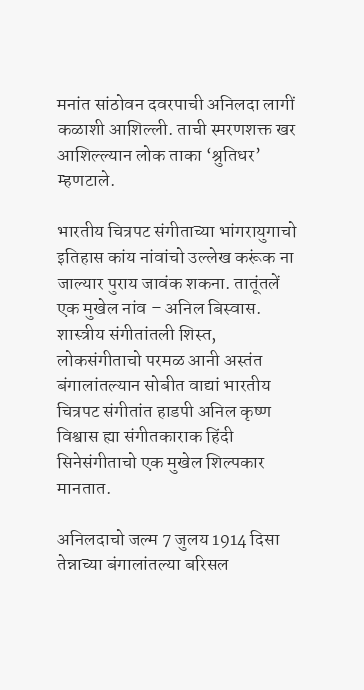मनांत सांठोवन दवरपाची अनिलदा लागीं कळाशी आशिल्ली. ताची स्मरणशक्त खर आशिल्ल्यान लोक ताका ‘श्रुतिधर’ म्हणटाले.

भारतीय चित्रपट संगीताच्या भांगरायुगाचो इतिहास कांय नांवांचो उल्लेख करूंक ना जाल्यार पुराय जावंक शकना. तातूंतलें एक मुखेल नांव – अनिल बिस्वास. शास्त्रीय संगीतांतली शिस्त, लोकसंगीताचो परमळ आनी अस्तंत बंगालांतल्यान सोबीत वाद्यां भारतीय चित्रपट संगीतांत हाडपी अनिल कृष्ण विश्वास ह्या संगीतकाराक हिंदी सिनेसंगीताचो एक मुखेल शिल्पकार मानतात.

अनिलदाचो जल्म 7 जुलय 1914 दिसा तेन्नाच्या बंगालांतल्या बरिसल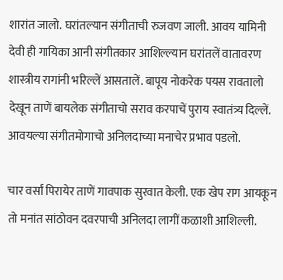शारांत जालो. घरांतल्यान संगीताची रुजवण जाली. आवय यामिनी देवी ही गायिका आनी संगीतकार आशिल्ल्यान घरांतलें वातावरण शास्त्रीय रागांनी भरिल्लें आसतालें. बापूय नोकरेक पयस रावतालो देखून ताणें बायलेक संगीताचो सराव करपाचें पुराय स्वातंत्र्य दिल्लें. आवयल्या संगीतमोगाचो अनिलदाच्या मनाचेर प्रभाव पडलो.

चार वर्सां पिरायेर ताणें गावपाक सुरवात केली. एक खेप राग आयकून तो मनांत सांठोवन दवरपाची अनिलदा लागीं कळाशी आशिल्ली.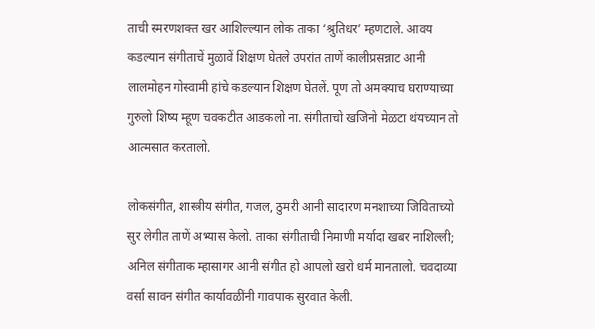ताची स्मरणशक्त खर आशिल्ल्यान लोक ताका ‘श्रुतिधर’ म्हणटाले. आवय कडल्यान संगीताचें मुळावें शिक्षण घेतले उपरांत ताणें कालीप्रसन्नाट आनी लालमोहन गोस्वामी हांचे कडल्यान शिक्षण घेतलें. पूण तो अमक्याच घराण्याच्या गुरुलो शिष्य म्हूण चवकटीत आडकलो ना. संगीताचो खजिनो मेळटा थंयच्यान तो आत्मसात करतालो.

लोकसंगीत, शास्त्रीय संगीत, गजल, ठुमरी आनी सादारण मनशाच्या जिविताच्यो सुर लेगीत ताणें अभ्यास केलो. ताका संगीताची निमाणी मर्यादा खबर नाशिल्ली; अनिल संगीताक म्हासागर आनी संगीत हो आपलो खरो धर्म मानतालो. चवदाव्या वर्सा सावन संगीत कार्यावळींनी गावपाक सुरवात केली.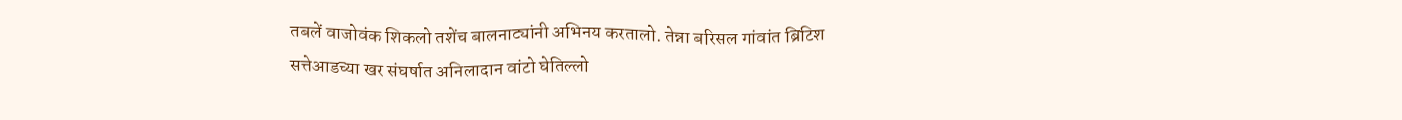तबलें वाजोवंक शिकलो तशेंच बालनाट्यांनी अभिनय करतालो. तेन्ना बरिसल गांवांत ब्रिटिश सत्तेआडच्या खर संघर्षात अनिलादान वांटो घेतिल्लो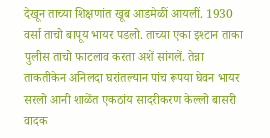देखून ताच्या शिक्षणांत खूब आडमेळीं आयलीं. 1930 वर्सा ताचो बापूय भायर पडलो. ताच्या एका इश्टान ताका पुलीस ताचो फाटलाव करता अशें सांगलें. तेन्ना ताकतीकेन अनिलदा घरांतल्यान पांच रूपया घेवन भायर सरलो आनी शाळेंत एकठांय सादरीकरण केल्लो बासरी वादक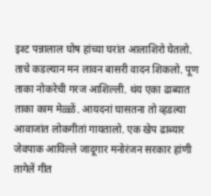इश्ट पन्नालाल घोष हांच्या घरांत आलाशिरो घेतलो. ताचे कडल्यान मन लावन बासरी वादन शिकलो. पूण ताका नोकरेची गरज आशिल्ली. थंय एका ढाब्यात ताका काम मेळ्ळें. आयदनां घासतना तो व्हडल्या आवाजांत लोकगीतां गायतालो. एक खेप ढाब्यार जेवपाक आयिल्ले जादूगार मनोरंजन सरकार हांणी तागेलें गीत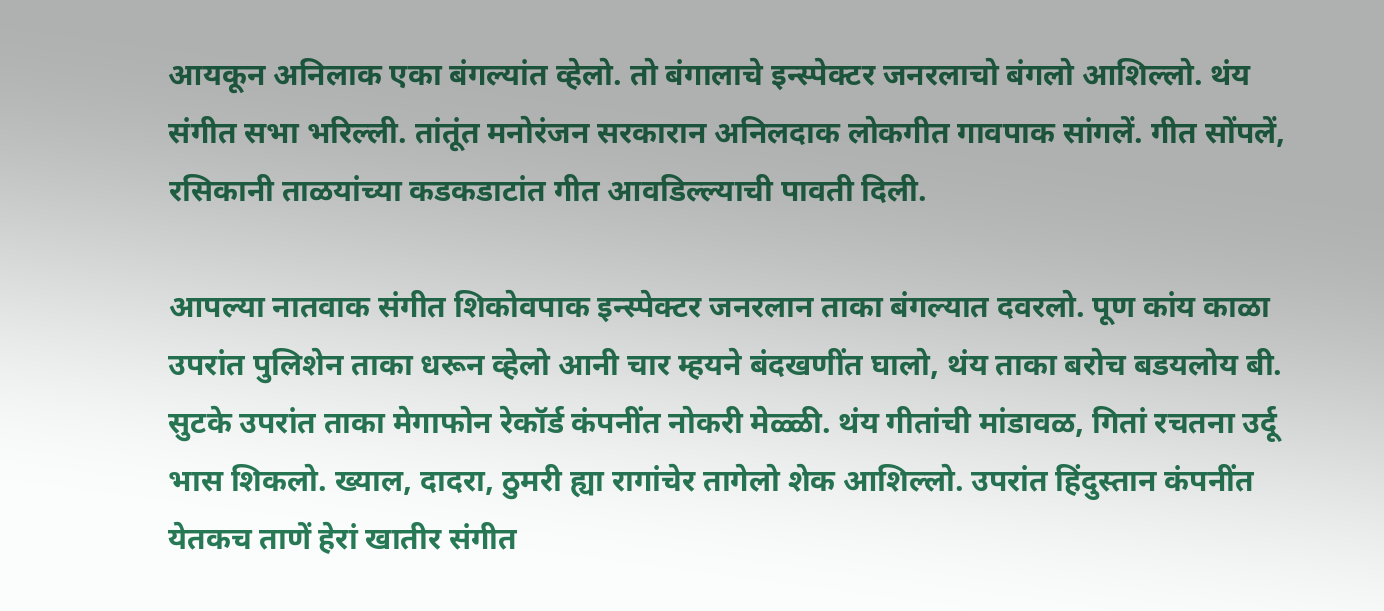आयकून अनिलाक एका बंगल्यांत व्हेलो. तो बंगालाचे इन्स्पेक्टर जनरलाचो बंगलो आशिल्लो. थंय संगीत सभा भरिल्ली. तांतूंत मनोरंजन सरकारान अनिलदाक लोकगीत गावपाक सांगलें. गीत सोंपलें, रसिकानी ताळयांच्या कडकडाटांत गीत आवडिल्ल्याची पावती दिली.

आपल्या नातवाक संगीत शिकोवपाक इन्स्पेक्टर जनरलान ताका बंगल्यात दवरलो. पूण कांय काळा उपरांत पुलिशेन ताका धरून व्हेलो आनी चार म्हयने बंदखणींत घालो, थंय ताका बरोच बडयलोय बी. सुटके उपरांत ताका मेगाफोन रेकॉर्ड कंपनींत नोकरी मेळ्ळी. थंय गीतांची मांडावळ, गितां रचतना उर्दू भास शिकलो. ख्याल, दादरा, ठुमरी ह्या रागांचेर तागेलो शेक आशिल्लो. उपरांत हिंदुस्तान कंपनींत येतकच ताणें हेरां खातीर संगीत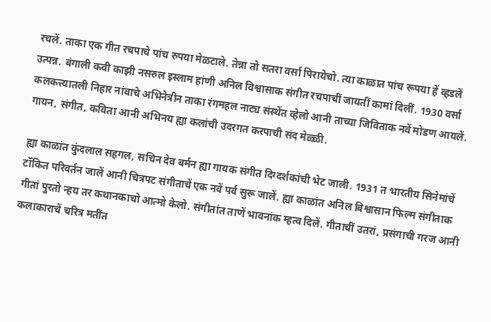रचलें. ताका एक गीत रचपाचे पांच रुपया मेळटाले. तेन्ना तो सतरा वर्सा पिरायेचो. त्या काळात पांच रूपया हें व्हडलें उत्पन्न. बंगाली कवी काझी नसरुल इस्लाम हांणी अनिल विश्वासाक संगीत रचपाचीं जायतीं कामां दिलीं. 1930 वर्सा कलकत्त्यातली निहार नांवाचे अभिनेत्रीन ताका रंगमहल नाट्य संस्थेंत व्हेलो आनी ताच्या जिविताक नवें मोडण आयलें. गायन, संगीत, कविता आनी अभिनय ह्या कलांची उदरगत करपाची संद मेळ्ळी.

ह्या काळांत कुंदलाल सहगल, सचिन देव बर्मन ह्या गायक संगीत दिग्दर्शकांची भेट जाली. 1931 त भारतीय सिनेमांचें टॉकित परिवर्तन जालें आनी चित्रपट संगीताचें एक नवें पर्व सुरू जालें. ह्या काळांत अनिल बिश्वासान फिल्म संगीताक गीतां पुरतो न्हय तर कथानकाचो आत्मो केलो. संगीतांत ताणें भावनांक म्हत्व दिलें. गीताचीं उतरां, प्रसंगाची गरज आनी कलाकाराचें चरित्र मतींत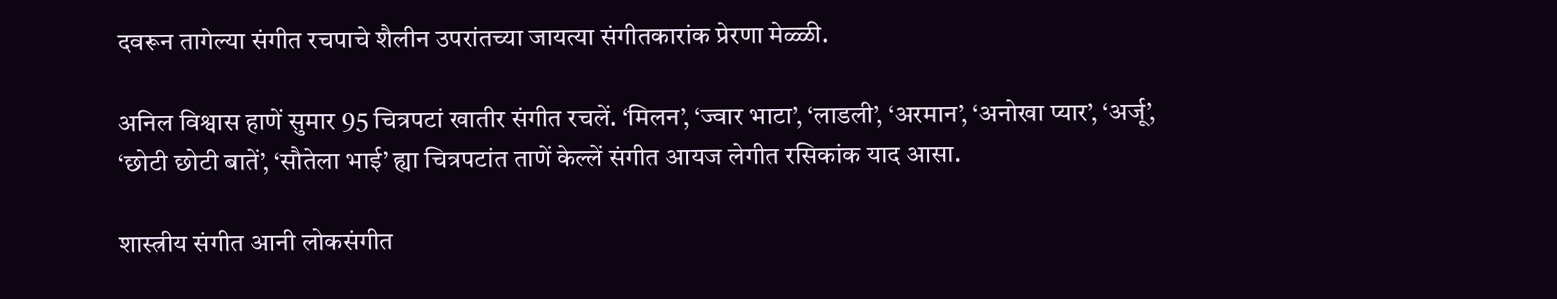दवरून तागेल्या संगीत रचपाचे शैलीन उपरांतच्या जायत्या संगीतकारांक प्रेरणा मेळ्ळी.

अनिल विश्वास हाणें सुमार 95 चित्रपटां खातीर संगीत रचलें. ‘मिलन’, ‘ज्वार भाटा’, ‘लाडली’, ‘अरमान’, ‘अनोखा प्यार’, ‘अर्जू’, ‘छोटी छोटी बातें’, ‘सौतेला भाई’ ह्या चित्रपटांत ताणें केल्लें संगीत आयज लेगीत रसिकांक याद आसा.

शास्त्रीय संगीत आनी लोकसंगीत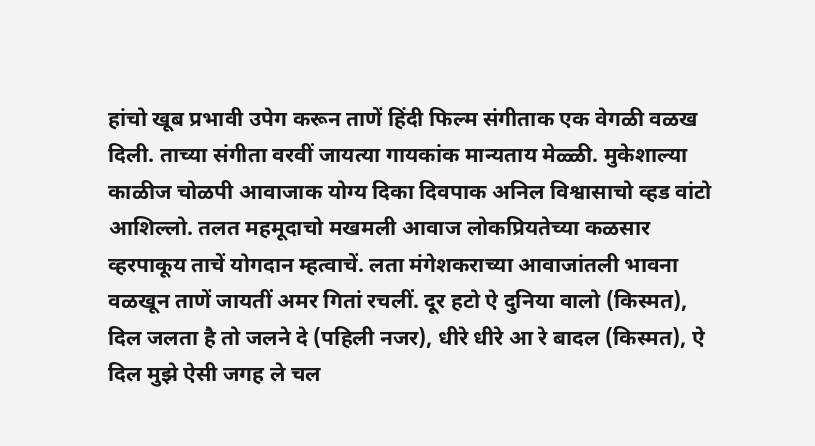हांचो खूब प्रभावी उपेग करून ताणें हिंदी फिल्म संगीताक एक वेगळी वळख दिली. ताच्या संगीता वरवीं जायत्या गायकांक मान्यताय मेळ्ळी. मुकेशाल्या काळीज चोळपी आवाजाक योग्य दिका दिवपाक अनिल विश्वासाचो व्हड वांटो आशिल्लो. तलत महमूदाचो मखमली आवाज लोकप्रियतेच्या कळसार व्हरपाकूय ताचें योगदान म्हत्वाचें. लता मंगेशकराच्या आवाजांतली भावना वळखून ताणें जायतीं अमर गितां रचलीं. दूर हटो ऐ दुनिया वालो (किस्मत), दिल जलता है तो जलने दे (पहिली नजर), धीरे धीरे आ रे बादल (किस्मत), ऐ दिल मुझे ऐसी जगह ले चल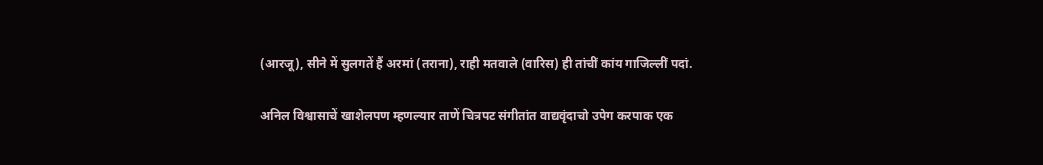(आरजू), सीने में सुलगतें हैं अरमां (तराना), राही मतवाले (वारिस) ही तांचीं कांय गाजिल्लीं पदां.

अनिल विश्वासाचें खाशेलपण म्हणल्यार ताणें चित्रपट संगीतांत वाद्यवृंदाचो उपेग करपाक एक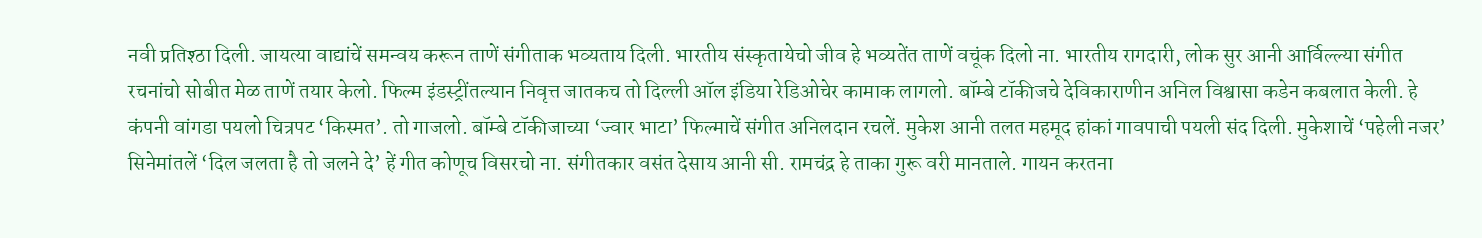नवी प्रतिश्ठा दिली. जायत्या वाद्यांचें समन्वय करून ताणें संगीताक भव्यताय दिली. भारतीय संस्कृतायेचो जीव हे भव्यतेंत ताणें वचूंक दिलो ना. भारतीय रागदारी, लोक सुर आनी आर्विल्ल्या संगीत रचनांचो सोबीत मेळ ताणें तयार केलो. फिल्म इंडस्ट्रींतल्यान निवृत्त जातकच तो दिल्ली ऑल इंडिया रेडिओचेर कामाक लागलो. बॉम्बे टॉकीजचे देविकाराणीन अनिल विश्वासा कडेन कबलात केली. हे कंपनी वांगडा पयलो चित्रपट ‘किस्मत’. तो गाजलो. बॉम्बे टॉकीजाच्या ‘ज्वार भाटा’ फिल्माचें संगीत अनिलदान रचलें. मुकेश आनी तलत महमूद हांकां गावपाची पयली संद दिली. मुकेशाचें ‘पहेली नजर’ सिनेमांतलें ‘दिल जलता है तो जलने दे’ हें गीत कोणूच विसरचो ना. संगीतकार वसंत देसाय आनी सी. रामचंद्र हे ताका गुरू वरी मानताले. गायन करतना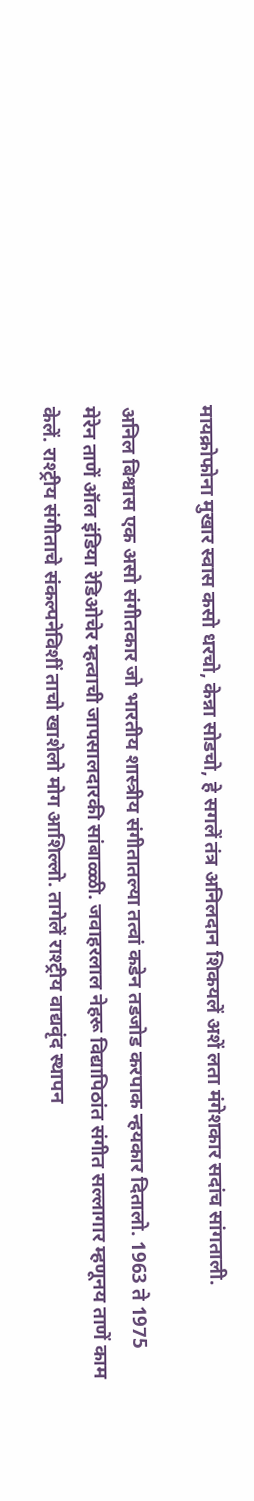मायक्रोफोना मुखार स्वास कसो धरचो, केन्ना सोडचो, हे सगलें तंत्र अनिलदान शिकयलें अशें लता मंगेशकार सदांच सांगताली.

अनिल बिश्वास एक असो संगीतकार जो भारतीय शास्त्रीय संगीतातल्या तत्वां कडेन तडजोड करपाक न्हयकार दितालो. 1963 ते 1975 मेरेन ताणें ऑल इंडिया रेडिओचेर म्हत्वाची जापसालदारकी सांबाळ्ळी. जवाहरलाल नेहरू विद्यापिठांत संगीत सल्लागार म्हणूनय ताणें काम केलें. राश्ट्रीय संगीताचे संकल्पनेविशीं ताचो खाशेलो मोग आशिल्लो. तागेलें राश्ट्रीय वाद्यवृंद स्थापन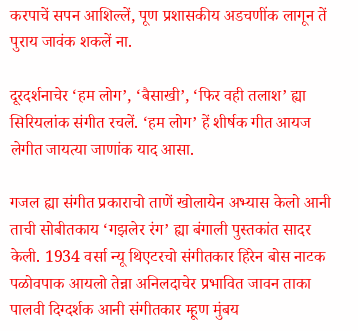करपाचें सपन आशिल्लें, पूण प्रशासकीय अडचणींक लागून तें पुराय जावंक शकलें ना.

दूरदर्शनाचेर ‘हम लोग’, ‘बैसाखी’, ‘फिर वही तलाश’ ह्या सिरियलांक संगीत रचलें. ‘हम लोग’ हें शीर्षक गीत आयज लेगीत जायत्या जाणांक याद आसा.

गजल ह्या संगीत प्रकाराचो ताणें खोलायेन अभ्यास केलो आनी ताची सोबीतकाय ‘गझलेर रंग’ ह्या बंगाली पुस्तकांत सादर केली. 1934 वर्सा न्यू थिएटरचो संगीतकार हिरेन बोस नाटक पळोवपाक आयलो तेन्ना अनिलदाचेर प्रभावित जावन ताका पालवी दिग्दर्शक आनी संगीतकार म्हूण मुंबय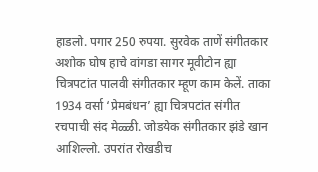हाडलो. पगार 250 रुपया. सुरवेक ताणें संगीतकार अशोक घोष हाचे वांगडा सागर मूवीटोन ह्या चित्रपटांत पालवी संगीतकार म्हूण काम केलें. ताका 1934 वर्सा ‘प्रेमबंधन’ ह्या चित्रपटांत संगीत रचपाची संद मेळ्ळी. जोडयेक संगीतकार झंडे खान आशिल्लो. उपरांत रोखडीच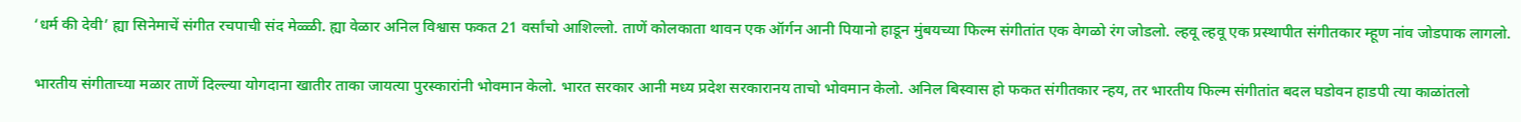‘धर्म की देवी’ ह्या सिनेमाचें संगीत रचपाची संद मेळ्ळी. ह्या वेळार अनिल विश्वास फकत 21 वर्सांचो आशिल्लो. ताणें कोलकाता थावन एक ऑर्गन आनी पियानो हाडून मुंबयच्या फिल्म संगीतांत एक वेगळो रंग जोडलो. ल्हवू ल्हवू एक प्रस्थापीत संगीतकार म्हूण नांव जोडपाक लागलो.

भारतीय संगीताच्या मळार ताणें दिल्ल्या योगदाना खातीर ताका जायत्या पुरस्कारांनी भोवमान केलो. भारत सरकार आनी मध्य प्रदेश सरकारानय ताचो भोवमान केलो. अनिल बिस्वास हो फकत संगीतकार न्हय, तर भारतीय फिल्म संगीतांत बदल घडोवन हाडपी त्या काळांतलो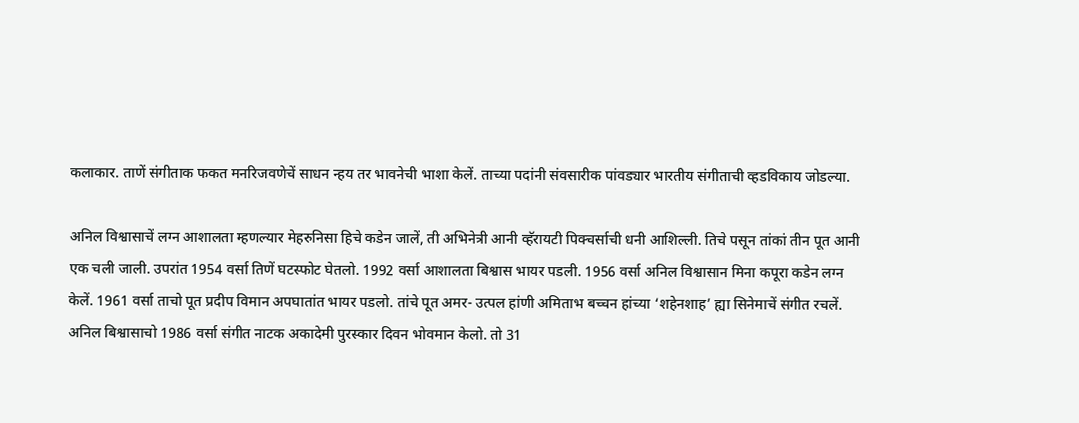कलाकार. ताणें संगीताक फकत मनरिजवणेचें साधन न्हय तर भावनेची भाशा केलें. ताच्या पदांनी संवसारीक पांवड्यार भारतीय संगीताची व्हडविकाय जोडल्या.

अनिल विश्वासाचें लग्न आशालता म्हणल्यार मेहरुनिसा हिचे कडेन जालें, ती अभिनेत्री आनी व्हॅरायटी पिक्चर्साची धनी आशिल्ली. तिचे पसून तांकां तीन पूत आनी एक चली जाली. उपरांत 1954 वर्सा तिणें घटस्फोट घेतलो. 1992 वर्सा आशालता बिश्वास भायर पडली. 1956 वर्सा अनिल विश्वासान मिना कपूरा कडेन लग्न केलें. 1961 वर्सा ताचो पूत प्रदीप विमान अपघातांत भायर पडलो. तांचे पूत अमर- उत्पल हांणी अमिताभ बच्चन हांच्या ‘शहेनशाह’ ह्या सिनेमाचें संगीत रचलें. अनिल बिश्वासाचो 1986 वर्सा संगीत नाटक अकादेमी पुरस्कार दिवन भोवमान केलो. तो 31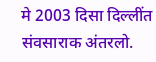मे 2003 दिसा दिल्लींत संवसाराक अंतरलो.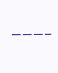———–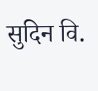सुदिन वि.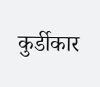कुर्डीकार